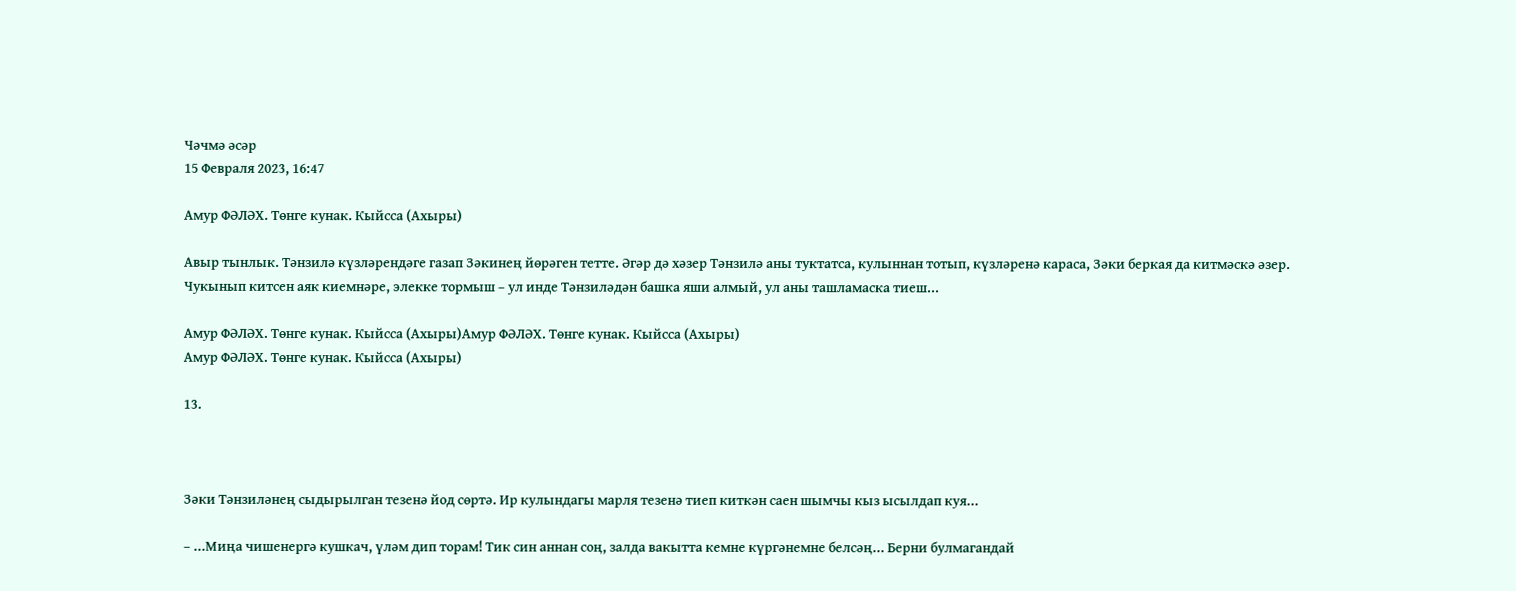Чәчмә әсәр
15 Февраля 2023, 16:47

Амур ФӘЛӘХ. Төнге кунак. Кыйсса (Ахыры)

Авыр тынлык. Тәнзилә күзләрендәге газап Зәкинең йөрәген тетте. Әгәр дә хәзер Тәнзилә аны туктатса, кулыннан тотып, күзләренә караса, Зәки беркая да китмәскә әзер. Чукынып китсен аяк киемнәре, элекке тормыш – ул инде Тәнзиләдән башка яши алмый, ул аны ташламаска тиеш...

Амур ФӘЛӘХ. Төнге кунак. Кыйсса (Ахыры)Амур ФӘЛӘХ. Төнге кунак. Кыйсса (Ахыры)
Амур ФӘЛӘХ. Төнге кунак. Кыйсса (Ахыры)

13.



Зәки Тәнзиләнең сыдырылган тезенә йод сөртә. Ир кулындагы марля тезенә тиеп киткән саен шымчы кыз ысылдап куя...

– ...Миңа чишенергә кушкач, үләм дип торам! Тик син аннан соң, залда вакытта кемне күргәнемне белсәң... Берни булмагандай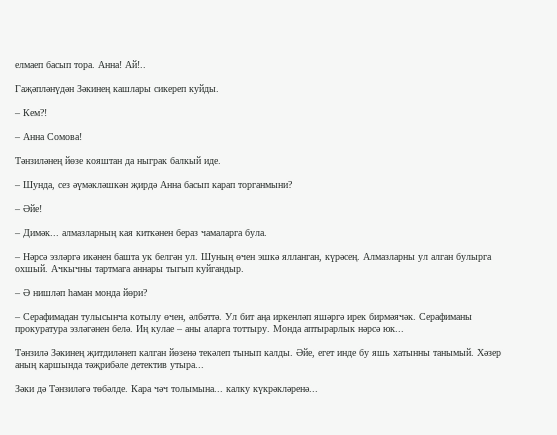елмаеп басып тора. Анна! Ай!..

Гаҗәпләнүдән Зәкинең кашлары сикереп куйды.

– Кем?!

– Анна Сомова!

Тәнзиләнең йөзе кояштан да ныграк балкый иде.

– Шунда, сез әүмәкләшкән җирдә Анна басып карап торганмыни?

– Әйе!

– Димәк... алмазларның кая киткәнен бераз чамаларга була.

– Нәрсә эзләргә икәнен башта ук белгән ул. Шуның өчен эшкә ялланган, күрәсең. Алмазларны ул алган булырга охшый. Ачкычны тартмага аннары тыгып куйгандыр.

– Ә нишләп һаман монда йөри?

– Серафимадан тулысынча котылу өчен, әлбәттә. Ул бит аңа иркенләп яшәргә ирек бирмәячәк. Серафиманы прокуратура эзләгәнен белә. Иң кулае – аны аларга тоттыру. Монда аптырарлык нәрсә юк...

Тәнзилә Зәкинең җитдиләнеп калган йөзенә текәлеп тынып калды. Әйе, егет инде бу яшь хатынны танымый. Хәзер аның каршында тәҗрибәле детектив утыра...

Зәки дә Тәнзиләгә төбәлде. Кара чәч толымына... калку күкрәкләренә...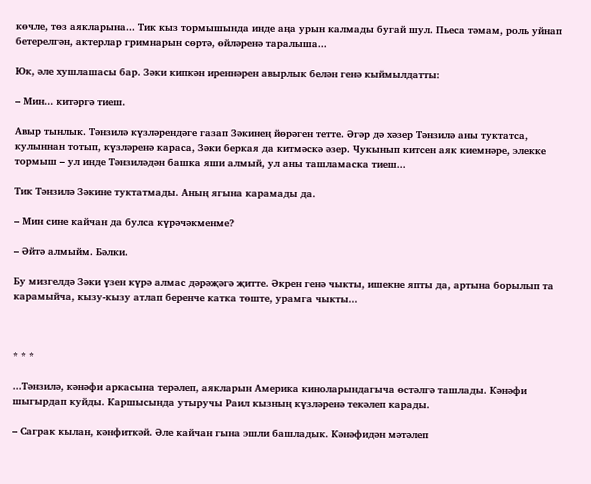көчле, төз аякларына... Тик кыз тормышында инде аңа урын калмады бугай шул. Пьеса тәмам, роль уйнап бетерелгән, актерлар гримнарын сөртә, өйләренә таралыша...

Юк, әле хушлашасы бар. Зәки кипкән иреннәрен авырлык белән генә кыймылдатты:

– Мин... китәргә тиеш.

Авыр тынлык. Тәнзилә күзләрендәге газап Зәкинең йөрәген тетте. Әгәр дә хәзер Тәнзилә аны туктатса, кулыннан тотып, күзләренә караса, Зәки беркая да китмәскә әзер. Чукынып китсен аяк киемнәре, элекке тормыш – ул инде Тәнзиләдән башка яши алмый, ул аны ташламаска тиеш...

Тик Тәнзилә Зәкине туктатмады. Аның ягына карамады да.

– Мин сине кайчан да булса күрәчәкменме?

– Әйтә алмыйм. Бәлки.

Бу мизгелдә Зәки үзен күрә алмас дәрәҗәгә җитте. Әкрен генә чыкты, ишекне япты да, артына борылып та карамыйча, кызу-кызу атлап беренче катка төште, урамга чыкты...



* * *

...Тәнзилә, кәнәфи аркасына терәлеп, аякларын Америка киноларындагыча өстәлгә ташлады. Кәнәфи шыгырдап куйды. Каршысында утыручы Раил кызның күзләренә текәлеп карады.

– Саграк кылан, кәнфиткәй. Әле кайчан гына эшли башладык. Кәнәфидән мәтәлеп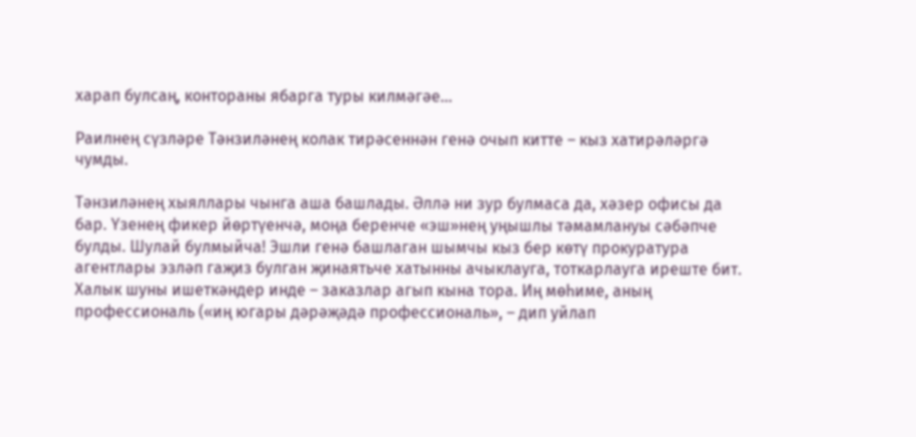харап булсаң, контораны ябарга туры килмәгәе...

Раилнең сүзләре Тәнзиләнең колак тирәсеннән генә очып китте – кыз хатирәләргә чумды.

Тәнзиләнең хыяллары чынга аша башлады. Әллә ни зур булмаса да, хәзер офисы да бар. Үзенең фикер йөртүенчә, моңа беренче «эш»нең уңышлы тәмамлануы сәбәпче булды. Шулай булмыйча! Эшли генә башлаган шымчы кыз бер көтү прокуратура агентлары эзләп гаҗиз булган җинаятьче хатынны ачыклауга, тоткарлауга иреште бит. Халык шуны ишеткәндер инде – заказлар агып кына тора. Иң мөһиме, аның профессиональ («иң югары дәрәҗәдә профессиональ», – дип уйлап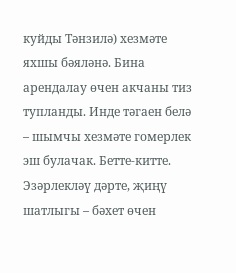куйды Тәнзилә) хезмәте яхшы бәяләнә. Бина арендалау өчен акчаны тиз тупланды. Инде тәгаен белә – шымчы хезмәте гомерлек эш булачак. Бетте-китте. Эзәрлекләү дәрте, җиңү шатлыгы – бәхет өчен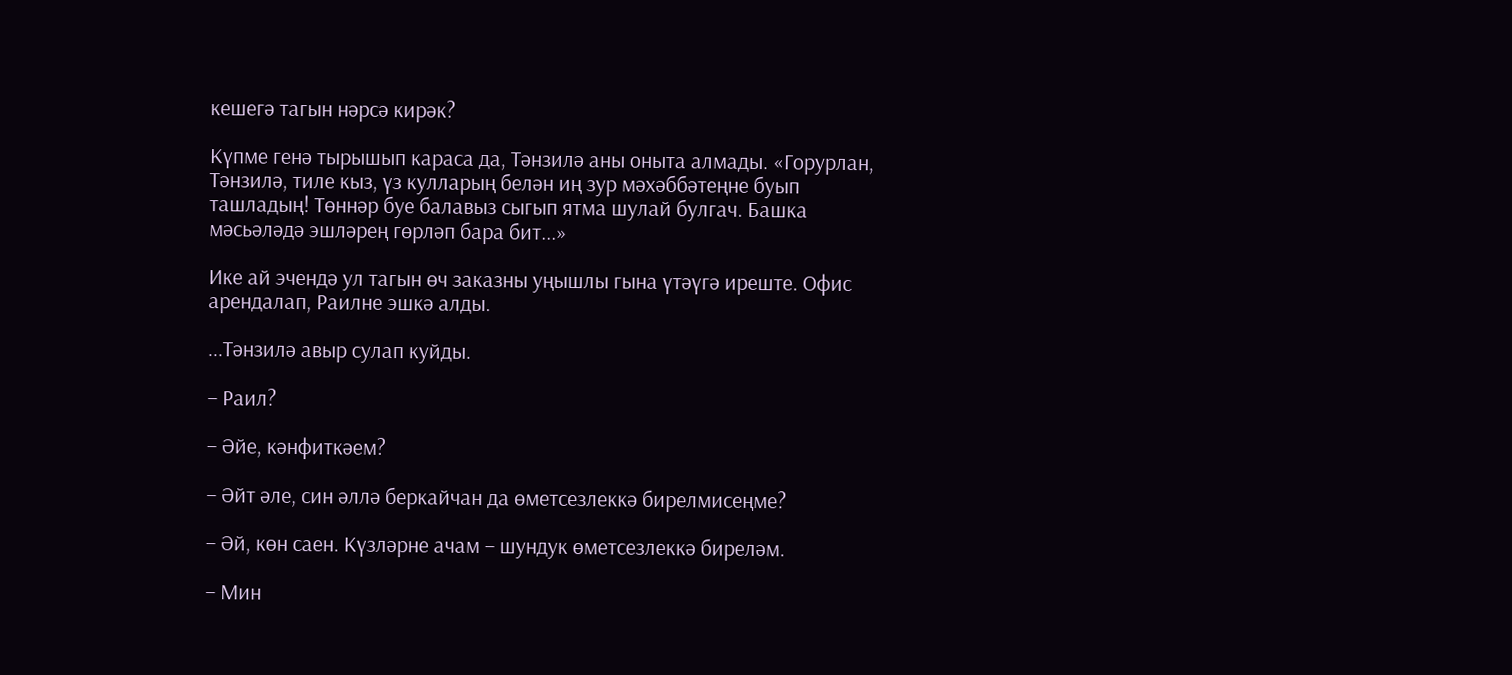кешегә тагын нәрсә кирәк?

Күпме генә тырышып караса да, Тәнзилә аны оныта алмады. «Горурлан, Тәнзилә, тиле кыз, үз кулларың белән иң зур мәхәббәтеңне буып ташладың! Төннәр буе балавыз сыгып ятма шулай булгач. Башка мәсьәләдә эшләрең гөрләп бара бит...»

Ике ай эчендә ул тагын өч заказны уңышлы гына үтәүгә иреште. Офис арендалап, Раилне эшкә алды.

...Тәнзилә авыр сулап куйды.

– Раил?

– Әйе, кәнфиткәем?

– Әйт әле, син әллә беркайчан да өметсезлеккә бирелмисеңме?

– Әй, көн саен. Күзләрне ачам – шундук өметсезлеккә биреләм.

– Мин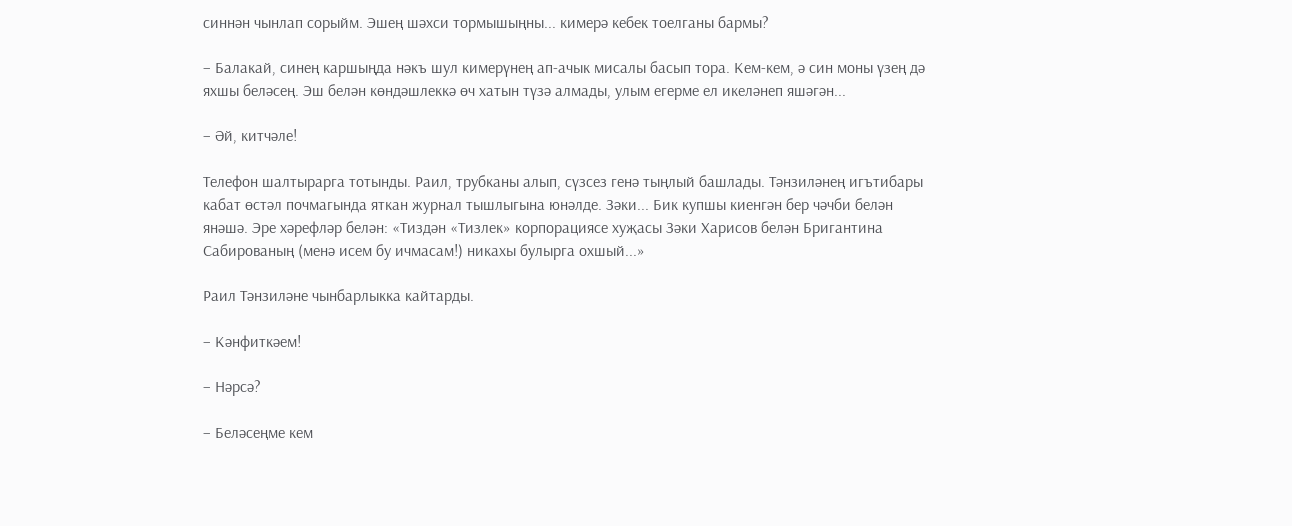синнән чынлап сорыйм. Эшең шәхси тормышыңны... кимерә кебек тоелганы бармы?

– Балакай, синең каршыңда нәкъ шул кимерүнең ап-ачык мисалы басып тора. Кем-кем, ә син моны үзең дә яхшы беләсең. Эш белән көндәшлеккә өч хатын түзә алмады, улым егерме ел икеләнеп яшәгән...

– Әй, китчәле!

Телефон шалтырарга тотынды. Раил, трубканы алып, сүзсез генә тыңлый башлады. Тәнзиләнең игътибары кабат өстәл почмагында яткан журнал тышлыгына юнәлде. Зәки... Бик купшы киенгән бер чәчби белән янәшә. Эре хәрефләр белән: «Тиздән «Тизлек» корпорациясе хуҗасы Зәки Харисов белән Бригантина Сабированың (менә исем бу ичмасам!) никахы булырга охшый...»

Раил Тәнзиләне чынбарлыкка кайтарды.

– Кәнфиткәем!

– Нәрсә?

– Беләсеңме кем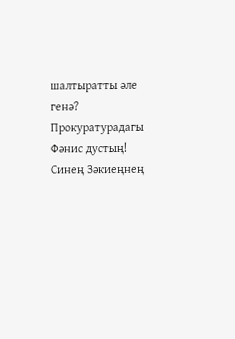шалтыратты әле генә? Прокуратурадагы Фәнис дустың! Синең Зәкиеңнең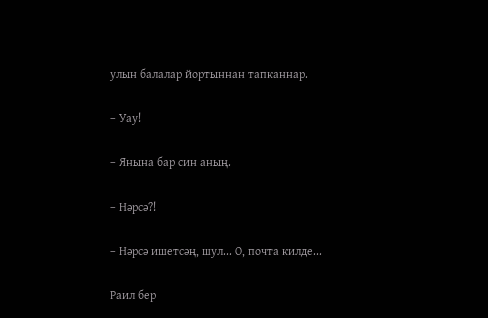улын балалар йортыннан тапканнар.

– Уау!

– Янына бар син аның.

– Нәрсә?!

– Нәрсә ишетсәң, шул... О, почта килде...

Раил бер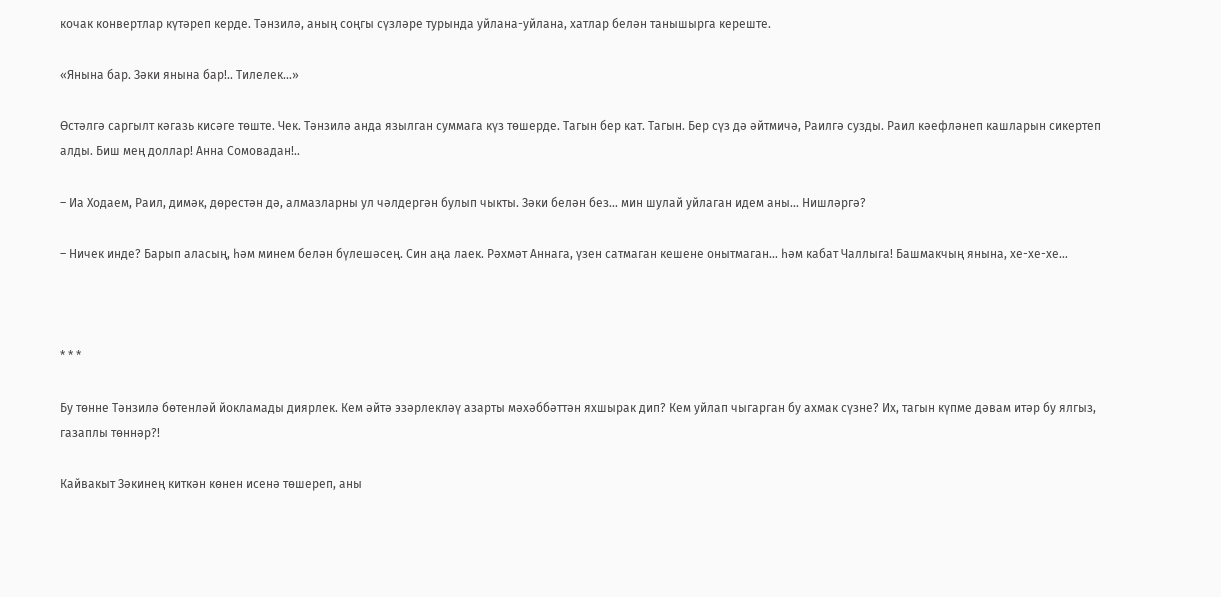кочак конвертлар күтәреп керде. Тәнзилә, аның соңгы сүзләре турында уйлана-уйлана, хатлар белән танышырга кереште.

«Янына бар. Зәки янына бар!.. Тилелек...»

Өстәлгә саргылт кәгазь кисәге төште. Чек. Тәнзилә анда язылган суммага күз төшерде. Тагын бер кат. Тагын. Бер сүз дә әйтмичә, Раилгә сузды. Раил кәефләнеп кашларын сикертеп алды. Биш мең доллар! Анна Сомовадан!..

– Иа Ходаем, Раил, димәк, дөрестән дә, алмазларны ул чәлдергән булып чыкты. Зәки белән без... мин шулай уйлаган идем аны... Нишләргә?

– Ничек инде? Барып аласың, һәм минем белән бүлешәсең. Син аңа лаек. Рәхмәт Аннага, үзен сатмаган кешене онытмаган... һәм кабат Чаллыга! Башмакчың янына, хе-хе-хе...



* * *

Бу төнне Тәнзилә бөтенләй йокламады диярлек. Кем әйтә эзәрлекләү азарты мәхәббәттән яхшырак дип? Кем уйлап чыгарган бу ахмак сүзне? Их, тагын күпме дәвам итәр бу ялгыз, газаплы төннәр?!

Кайвакыт Зәкинең киткән көнен исенә төшереп, аны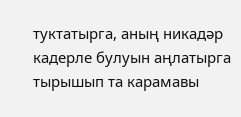туктатырга, аның никадәр кадерле булуын аңлатырга тырышып та карамавы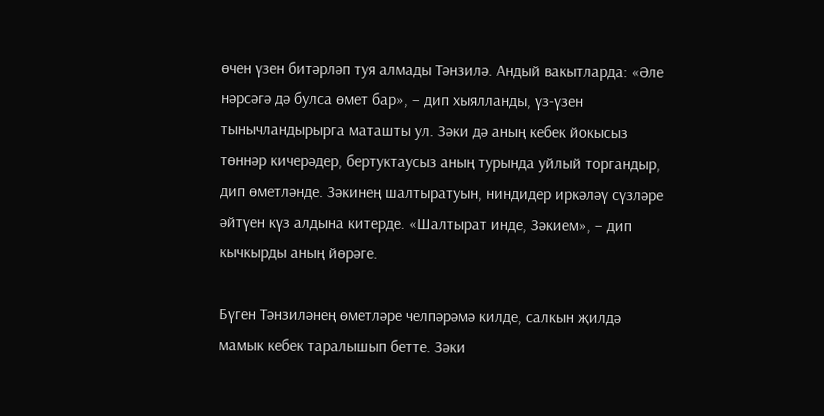өчен үзен битәрләп туя алмады Тәнзилә. Андый вакытларда: «Әле нәрсәгә дә булса өмет бар», – дип хыялланды, үз-үзен тынычландырырга маташты ул. Зәки дә аның кебек йокысыз төннәр кичерәдер, бертуктаусыз аның турында уйлый торгандыр, дип өметләнде. Зәкинең шалтыратуын, ниндидер иркәләү сүзләре әйтүен күз алдына китерде. «Шалтырат инде, Зәкием», – дип кычкырды аның йөрәге.

Бүген Тәнзиләнең өметләре челпәрәмә килде, салкын җилдә мамык кебек таралышып бетте. Зәки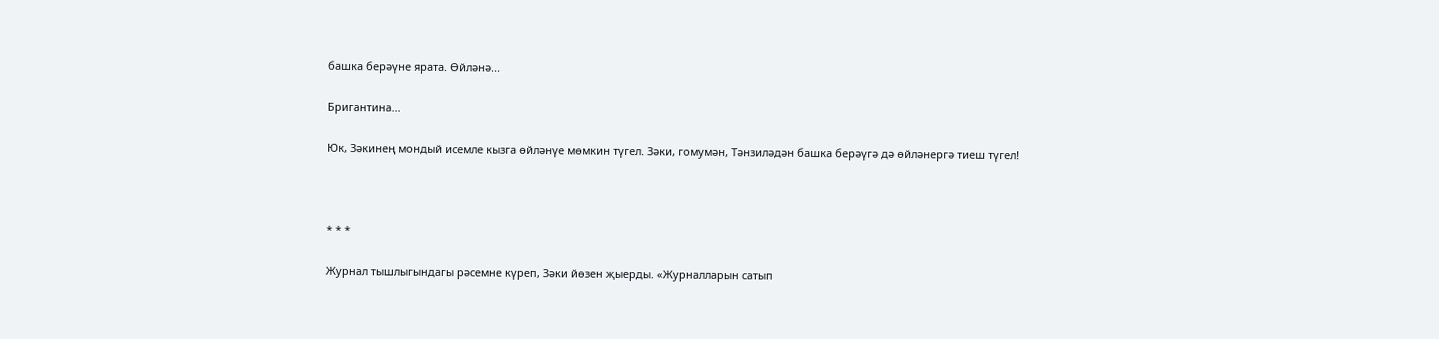башка берәүне ярата. Өйләнә...

Бригантина...

Юк, Зәкинең мондый исемле кызга өйләнүе мөмкин түгел. Зәки, гомумән, Тәнзиләдән башка берәүгә дә өйләнергә тиеш түгел!



* * *

Журнал тышлыгындагы рәсемне күреп, Зәки йөзен җыерды. «Журналларын сатып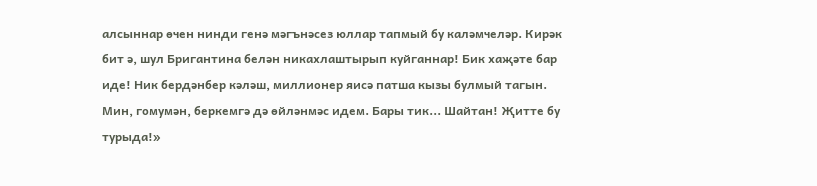алсыннар өчен нинди генә мәгънәсез юллар тапмый бу каләмчеләр. Кирәк бит ә, шул Бригантина белән никахлаштырып куйганнар! Бик хаҗәте бар иде! Ник бердәнбер кәләш, миллионер яисә патша кызы булмый тагын. Мин, гомумән, беркемгә дә өйләнмәс идем. Бары тик... Шайтан! Җитте бу турыда!»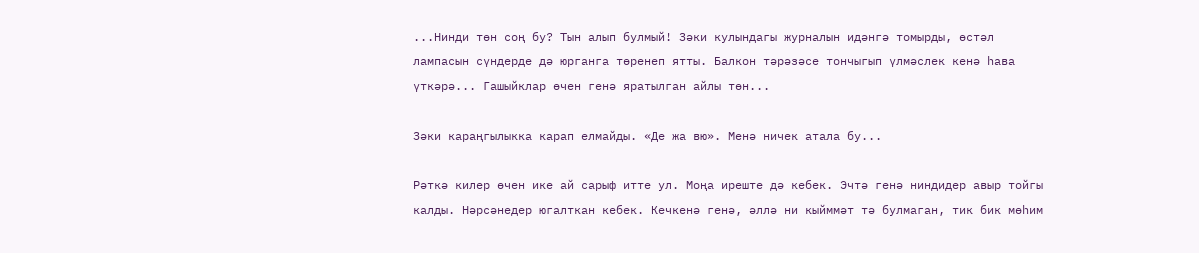...Нинди төн соң бу? Тын алып булмый! Зәки кулындагы журналын идәнгә томырды, өстәл лампасын сүндерде дә юрганга төренеп ятты. Балкон тәрәзәсе тончыгып үлмәслек кенә һава үткәрә... Гашыйклар өчен генә яратылган айлы төн...

Зәки караңгылыкка карап елмайды. «Де жа вю». Менә ничек атала бу...

Рәткә килер өчен ике ай сарыф итте ул. Моңа иреште дә кебек. Эчтә генә ниндидер авыр тойгы калды. Нәрсәнедер югалткан кебек. Кечкенә генә, әллә ни кыйммәт тә булмаган, тик бик мөһим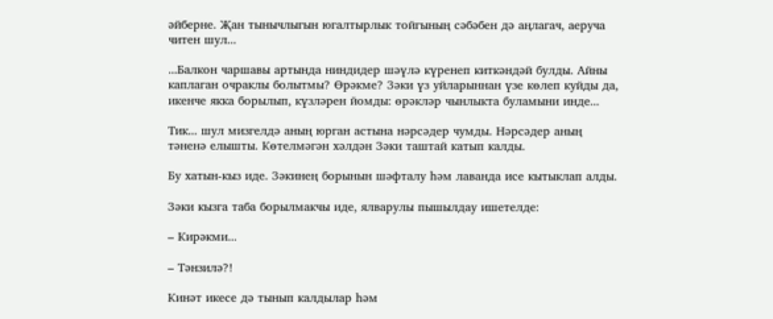әйберне. Җан тынычлыгын югалтырлык тойгының сәбәбен дә аңлагач, аеруча читен шул...

...Балкон чаршавы артында ниндидер шәүлә күренеп киткәндәй булды. Айны каплаган очраклы болытмы? Өрәкме? Зәки үз уйларыннан үзе көлеп куйды да, икенче якка борылып, күзләрен йомды: өрәкләр чынлыкта буламыни инде...

Тик... шул мизгелдә аның юрган астына нәрсәдер чумды. Нәрсәдер аның тәненә елышты. Көтелмәгән хәлдән Зәки таштай катып калды.

Бу хатын-кыз иде. Зәкинең борынын шәфталу һәм лаванда исе кытыклап алды.

Зәки кызга таба борылмакчы иде, ялварулы пышылдау ишетелде:

– Кирәкми...

– Тәнзилә?!

Кинәт икесе дә тынып калдылар һәм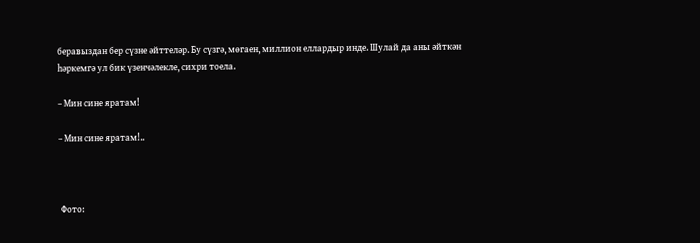беравыздан бер сүзне әйттеләр. Бу сүзгә, мөгаен, миллион еллардыр инде. Шулай да аны әйткән һәркемгә ул бик үзенчәлекле, сихри тоела.

– Мин сине яратам!

– Мин сине яратам!..



 Фото: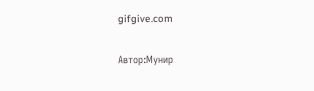gifgive.com

Автор:Мунир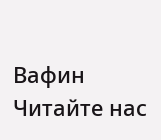Вафин
Читайте нас